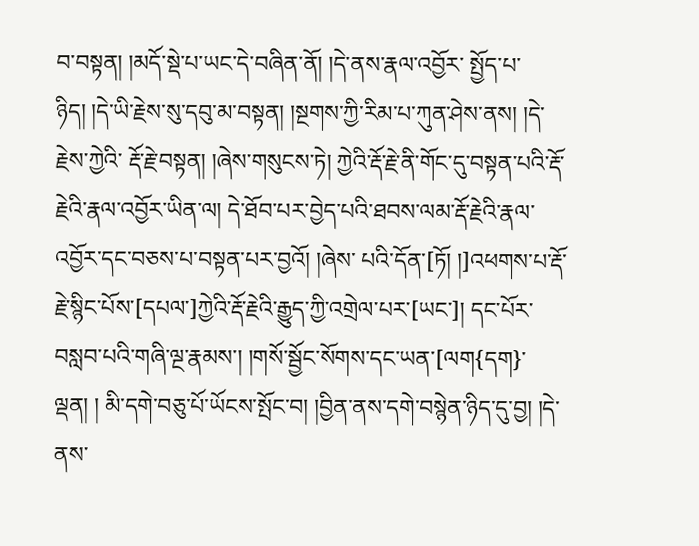བ་བསྟན། །མདོ་སྡེ་པ་ཡང་དེ་བཞིན་ནོ། །དེ་ནས་རྣལ་འབྱོར་ སྤྱོད་པ་ཉིད། །དེ་ཡི་རྗེས་སུ་དབུ་མ་བསྟན། །སྔགས་ཀྱི་རིམ་པ་ཀུན་ཤེས་ནས། །དེ་རྗེས་ཀྱེའི་ རྡོ་རྗེ་བསྟན། །ཞེས་གསུངས་ཏེ། ཀྱེའི་རྡོ་རྗེ་ནི་གོང་དུ་བསྟན་པའི་རྡོ་རྗེའི་རྣལ་འབྱོར་ཡིན་ལ། དེ་ཐོབ་པར་བྱེད་པའི་ཐབས་ལམ་རྡོ་རྗེའི་རྣལ་འབྱོར་དང་བཅས་པ་བསྟན་པར་བྱའོ། །ཞེས་ པའི་དོན་[ཏོ། །]འཕགས་པ་རྡོ་རྗེ་སྙིང་པོས་[དཔལ་]ཀྱེའི་རྡོ་རྗེའི་རྒྱུད་ཀྱི་འགྲེལ་པར་[ཡང་]། དང་པོར་བསླབ་པའི་གཞི་ལྔ་རྣམས་། །གསོ་སྦྱོང་སོགས་དང་ཡན་[ལག{དག}་ལྡན། ། མི་དགེ་བཅུ་པོ་ཡོངས་སྤོང་བ། །བྱིན་ནས་དགེ་བསྙེན་ཉིད་དུ་བྱ། །དེ་ནས་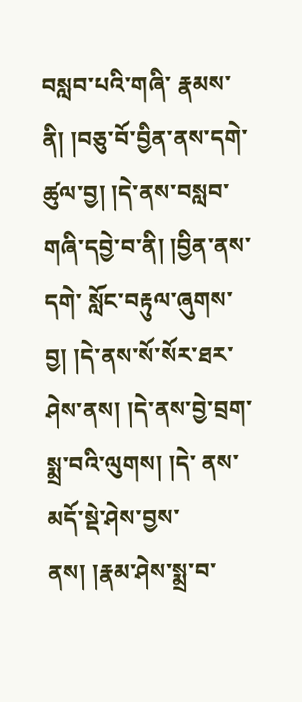བསླབ་པའི་གཞི་ རྣམས་ནི། །བཅུ་བོ་བྱིན་ནས་དགེ་ཚུལ་བྱ། །དེ་ནས་བསླབ་གཞི་དབྱེ་བ་ནི། །བྱིན་ནས་དགེ་ སློང་བརྟུལ་ཞུགས་བྱ། །དེ་ནས་སོ་སོར་ཐར་ཤེས་ནས། །དེ་ནས་བྱེ་བྲག་སྨྲ་བའི་ལུགས། །དེ་ ནས་མདོ་སྡེ་ཤེས་བྱས་ནས། །རྣམ་ཤེས་སྨྲ་བ་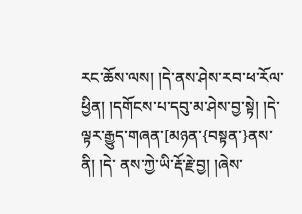རང་ཆོས་ལས། །དེ་ནས་ཤེས་རབ་ཕ་རོལ་ ཕྱིན། །དགོངས་པ་དབུ་མ་ཤེས་བྱ་སྟེ། །དེ་ལྟར་རྒྱུད་གཞན་[མཉན་{བསྟན་}ནས་ནི། །དེ་ ནས་ཀྱེ་ཡི་རྡོ་རྗེ་བྱ། །ཞེས་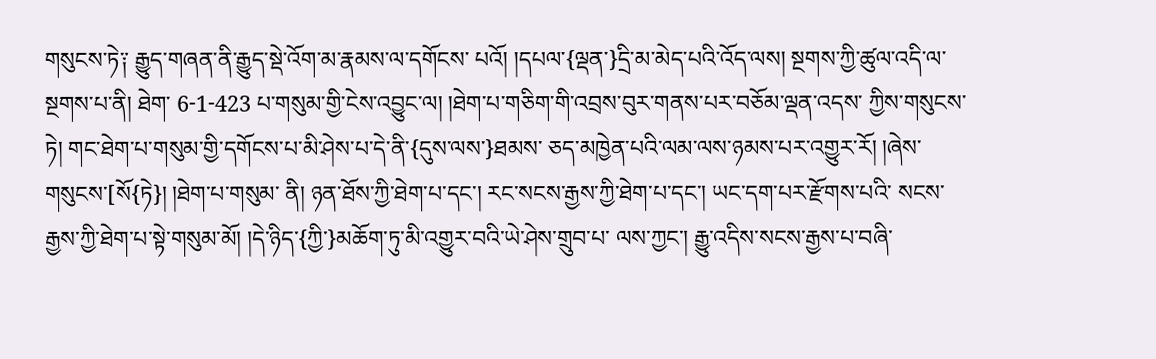གསུངས་ཏེ༑ རྒྱུད་གཞན་ནི་རྒྱུད་སྡེ་འོག་མ་རྣམས་ལ་དགོངས་ པའོ། །དཔལ་{ལྡན་}དྲི་མ་མེད་པའི་འོད་ལས། སྔགས་ཀྱི་ཚུལ་འདི་ལ་སྔགས་པ་ནི། ཐེག་ 6-1-423 པ་གསུམ་གྱི་ངེས་འབྱུང་ལ། །ཐེག་པ་གཅིག་གི་འབྲས་བུར་གནས་པར་བཅོམ་ལྡན་འདས་ ཀྱིས་གསུངས་ཏེ། གང་ཐེག་པ་གསུམ་གྱི་དགོངས་པ་མི་ཤེས་པ་དེ་ནི་{དུས་ལས་}ཐམས་ ཅད་མཁྱེན་པའི་ལམ་ལས་ཉམས་པར་འགྱུར་རོ། །ཞེས་གསུངས་[སོ{ཏེ}། །ཐེག་པ་གསུམ་ ནི། ཉན་ཐོས་ཀྱི་ཐེག་པ་དང་། རང་སངས་རྒྱས་ཀྱི་ཐེག་པ་དང་། ཡང་དག་པར་རྫོགས་པའི་ སངས་རྒྱས་ཀྱི་ཐེག་པ་སྟེ་གསུམ་མོ། །དེ་ཉིད་{ཀྱི་}མཆོག་ཏུ་མི་འགྱུར་བའི་ཡེ་ཤེས་གྲུབ་པ་ ལས་ཀྱང་། རྒྱུ་འདིས་སངས་རྒྱས་པ་བཞི་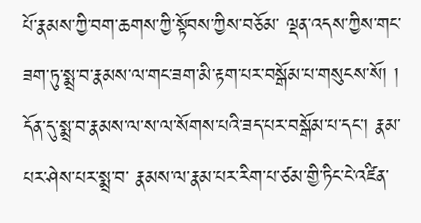པོ་རྣམས་ཀྱི་བག་ཆགས་ཀྱི་སྟོབས་ཀྱིས་བཅོམ་ ལྡན་འདས་ཀྱིས་གང་ཟག་ཏུ་སྨྲ་བ་རྣམས་ལ་གང་ཟག་མི་རྟག་པར་བསྒོམ་པ་གསུངས་སོ། ། དོན་དུ་སྨྲ་བ་རྣམས་ལ་ས་ལ་སོགས་པའི་ཟད་པར་བསྒོམ་པ་དང་། རྣམ་པར་ཤེས་པར་སྨྲ་བ་ རྣམས་ལ་རྣམ་པར་རིག་པ་ཙམ་གྱི་ཏིང་ངེ་འཛིན་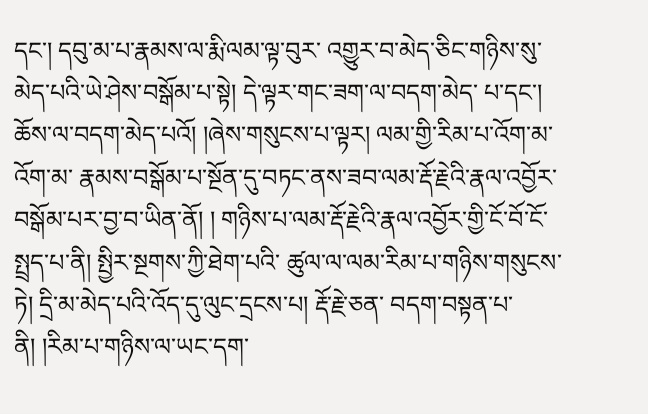དང་། དབུ་མ་པ་རྣམས་ལ་རྨི་ལམ་ལྟ་བུར་ འགྱུར་བ་མེད་ཅིང་གཉིས་སུ་མེད་པའི་ཡེ་ཤེས་བསྒོམ་པ་སྟེ། དེ་ལྟར་གང་ཟག་ལ་བདག་མེད་ པ་དང་། ཆོས་ལ་བདག་མེད་པའོ། །ཞེས་གསུངས་པ་ལྟར། ལམ་གྱི་རིམ་པ་འོག་མ་འོག་མ་ རྣམས་བསྒོམ་པ་སྔོན་དུ་བཏང་ནས་ཟབ་ལམ་རྡོ་རྗེའི་རྣལ་འབྱོར་བསྒོམ་པར་བྱ་བ་ཡིན་ནོ། ། གཉིས་པ་ལམ་རྡོ་རྗེའི་རྣལ་འབྱོར་གྱི་ངོ་བོ་ངོ་སྤྲད་པ་ནི། སྤྱིར་སྔགས་ཀྱི་ཐེག་པའི་ ཚུལ་ལ་ལམ་རིམ་པ་གཉིས་གསུངས་ཏེ། དྲི་མ་མེད་པའི་འོད་དུ་ལུང་དྲངས་པ། རྡོ་རྗེ་ཅན་ བདག་བསྟན་པ་ནི། །རིམ་པ་གཉིས་ལ་ཡང་དག་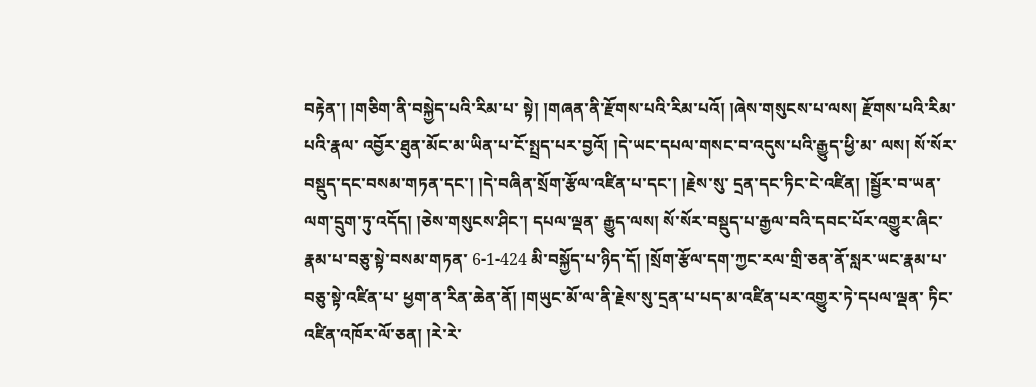བརྟེན་། །གཅིག་ནི་བསྐྱེད་པའི་རིམ་པ་ སྟེ། །གཞན་ནི་རྫོགས་པའི་རིམ་པའོ། །ཞེས་གསུངས་པ་ལས། རྫོགས་པའི་རིམ་པའི་རྣལ་ འབྱོར་ཐུན་མོང་མ་ཡིན་པ་ངོ་སྤྲད་པར་བྱའོ། །དེ་ཡང་དཔལ་གསང་བ་འདུས་པའི་རྒྱུད་ཕྱི་མ་ ལས། སོ་སོར་བསྡུད་དང་བསམ་གཏན་དང་། །དེ་བཞིན་སྲོག་རྩོལ་འཛིན་པ་དང་། །རྗེས་སུ་ དྲན་དང་ཏིང་ངེ་འཛིན། །སྦྱོར་བ་ཡན་ལག་དྲུག་ཏུ་འདོད། །ཅེས་གསུངས་ཤིང་། དཔལ་ལྡན་ རྒྱུད་ལས། སོ་སོར་བསྡུད་པ་རྒྱལ་བའི་དབང་པོར་འགྱུར་ཞིང་རྣམ་པ་བཅུ་སྟེ་བསམ་གཏན་ 6-1-424 མི་བསྐྱོད་པ་ཉིད་དོ། །སྲོག་རྩོལ་དག་ཀྱང་རལ་གྲི་ཅན་ནོ་སླར་ཡང་རྣམ་པ་བཅུ་སྟེ་འཛིན་པ་ ཕྱག་ན་རིན་ཆེན་ནོ། །གཡུང་མོ་ལ་ནི་རྗེས་སུ་དྲན་པ་པད་མ་འཛིན་པར་འགྱུར་ཏེ་དཔལ་ལྡན་ ཏིང་འཛིན་འཁོར་ལོ་ཅན། །རེ་རེ་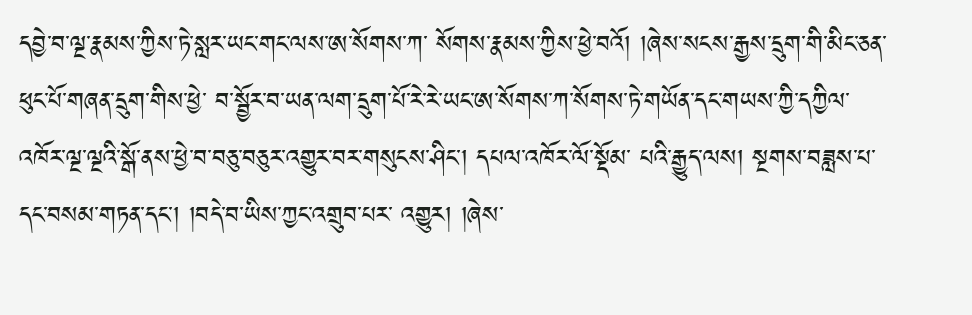དབྱེ་བ་ལྔ་རྣམས་ཀྱིས་ཏེ་སླར་ཡང་གང་ལས་ཨ་སོགས་ཀ་ སོགས་རྣམས་ཀྱིས་ཕྱེ་བའོ། །ཞེས་སངས་རྒྱས་དྲུག་གི་མིང་ཅན་ཕུང་པོ་གཞན་དྲུག་གིས་ཕྱེ་ བ་སྦྱོར་བ་ཡན་ལག་དྲུག་པོ་རེ་རེ་ཡང་ཨ་སོགས་ཀ་སོགས་ཏེ་གཡོན་དང་གཡས་ཀྱི་དཀྱིལ་ འཁོར་ལྔ་ལྔའི་སྒོ་ནས་ཕྱེ་བ་བཅུ་བཅུར་འགྱུར་བར་གསུངས་ཤིང་། དཔལ་འཁོར་ལོ་སྡོམ་ པའི་རྒྱུད་ལས། སྔགས་བཟླས་པ་དང་བསམ་གཏན་དང་། །བདེ་བ་ཡིས་ཀྱང་འགྲུབ་པར་ འགྱུར། །ཞེས་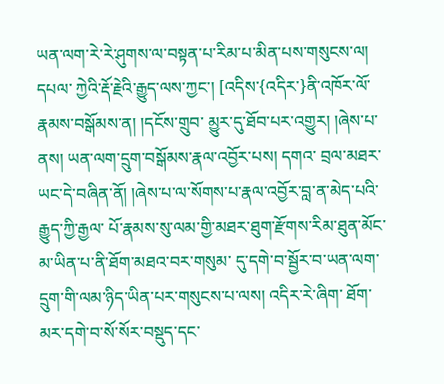ཡན་ལག་རེ་རེ་ཤུགས་ལ་བསྟན་པ་རིམ་པ་མིན་པས་གསུངས་ལ། དཔལ་ ཀྱེའི་རྡོ་རྗེའི་རྒྱུད་ལས་ཀྱང་། [འདིས་{འདིར་}ནི་འཁོར་ལོ་རྣམས་བསྒོམས་ན། །དངོས་གྲུབ་ མྱུར་དུ་ཐོབ་པར་འགྱུར། །ཞེས་པ་ནས། ཡན་ལག་དྲུག་བསྒོམས་རྣལ་འབྱོར་པས། དགའ་ བྲལ་མཐར་ཡང་དེ་བཞིན་ནོ། །ཞེས་པ་ལ་སོགས་པ་རྣལ་འབྱོར་བླ་ན་མེད་པའི་རྒྱུད་ཀྱི་རྒྱལ་ པོ་རྣམས་སུ་ལམ་གྱི་མཐར་ཐུག་རྫོགས་རིམ་ཐུན་མོང་མ་ཡིན་པ་ནི་ཐོག་མཐའ་བར་གསུམ་ དུ་དགེ་བ་སྦྱོར་བ་ཡན་ལག་དྲུག་གི་ལམ་ཉིད་ཡིན་པར་གསུངས་པ་ལས། འདིར་རེ་ཞིག་ ཐོག་མར་དགེ་བ་སོ་སོར་བསྡུད་དང་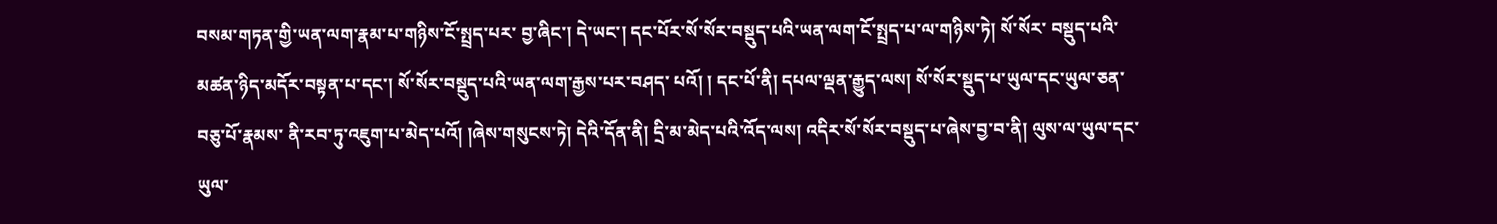བསམ་གཏན་གྱི་ཡན་ལག་རྣམ་པ་གཉིས་ངོ་སྤྲད་པར་ བྱ་ཞིང་། དེ་ཡང་། དང་པོར་སོ་སོར་བསྡུད་པའི་ཡན་ལག་ངོ་སྤྲད་པ་ལ་གཉིས་ཏེ། སོ་སོར་ བསྡུད་པའི་མཚན་ཉིད་མདོར་བསྟན་པ་དང་། སོ་སོར་བསྡུད་པའི་ཡན་ལག་རྒྱས་པར་བཤད་ པའོ། ། དང་པོ་ནི། དཔལ་ལྡན་རྒྱུད་ལས། སོ་སོར་སྡུད་པ་ཡུལ་དང་ཡུལ་ཅན་བཅུ་པོ་རྣམས་ ནི་རབ་ཏུ་འཇུག་པ་མེད་པའོ། །ཞེས་གསུངས་ཏེ། དེའི་དོན་ནི། དྲི་མ་མེད་པའི་འོད་ལས། འདིར་སོ་སོར་བསྡུད་པ་ཞེས་བྱ་བ་ནི། ལུས་ལ་ཡུལ་དང་ཡུལ་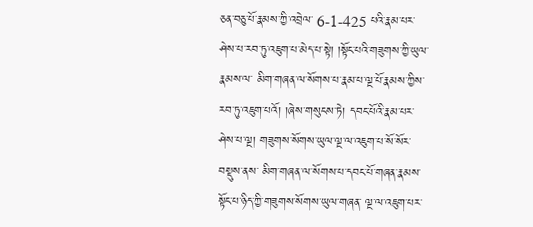ཅན་བཅུ་པོ་རྣམས་ཀྱི་འབྲེལ་ 6-1-425 པའི་རྣམ་པར་ཤེས་པ་རབ་ཏུ་འཇུག་པ་མེད་པ་སྟེ། །སྟོང་པའི་གཟུགས་ཀྱི་ཡུལ་རྣམས་ལ་ མིག་གཞན་ལ་སོགས་པ་རྣམ་པ་ལྔ་པོ་རྣམས་ཀྱིས་རབ་ཏུ་འཇུག་པའོ། །ཞེས་གསུངས་ཏེ། དབང་པོའི་རྣམ་པར་ཤེས་པ་ལྔ། གཟུགས་སོགས་ཡུལ་ལྔ་ལ་འཇུག་པ་སོ་སོར་བསྡུས་ནས་ མིག་གཞན་ལ་སོགས་པ་དབང་པོ་གཞན་རྣམས་སྟོང་པ་ཉིད་ཀྱི་གཟུགས་སོགས་ཡུལ་གཞན་ ལྔ་ལ་འཇུག་པར་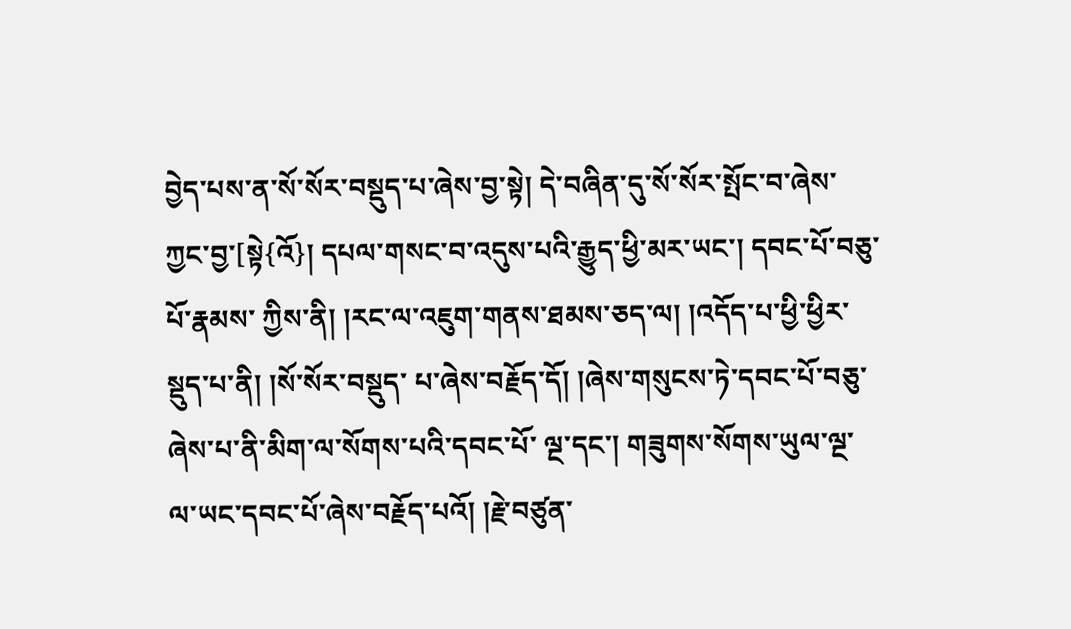བྱེད་པས་ན་སོ་སོར་བསྡུད་པ་ཞེས་བྱ་སྟེ། དེ་བཞིན་དུ་སོ་སོར་སྤོང་བ་ཞེས་ ཀྱང་བྱ་[སྟེ{འོ}། དཔལ་གསང་བ་འདུས་པའི་རྒྱུད་ཕྱི་མར་ཡང་། དབང་པོ་བཅུ་པོ་རྣམས་ ཀྱིས་ནི། །རང་ལ་འཇུག་གནས་ཐམས་ཅད་ལ། །འདོད་པ་ཕྱི་ཕྱིར་སྡུད་པ་ནི། །སོ་སོར་བསྡུད་ པ་ཞེས་བརྗོད་དོ། །ཞེས་གསུངས་ཏེ་དབང་པོ་བཅུ་ཞེས་པ་ནི་མིག་ལ་སོགས་པའི་དབང་པོ་ ལྔ་དང་། གཟུགས་སོགས་ཡུལ་ལྔ་ལ་ཡང་དབང་པོ་ཞེས་བརྗོད་པའོ། །རྗེ་བཙུན་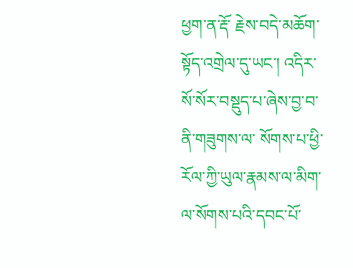ཕྱག་ན་རྡོ་ རྗེས་བདེ་མཆོག་སྟོད་འགྲེལ་དུ་ཡང་། འདིར་སོ་སོར་བསྡུད་པ་ཞེས་བྱ་བ་ནི་གཟུགས་ལ་ སོགས་པ་ཕྱི་རོལ་ཀྱི་ཡུལ་རྣམས་ལ་མིག་ལ་སོགས་པའི་དབང་པོ་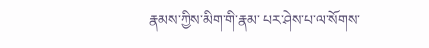རྣམས་ཀྱིས་མིག་གི་རྣམ་ པར་ཤེས་པ་ལ་སོགས་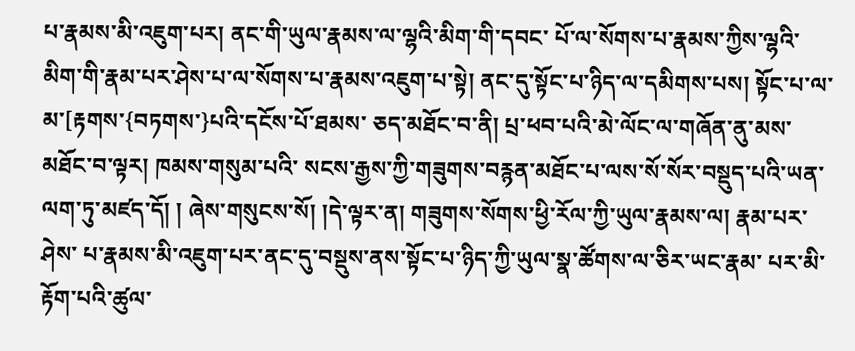པ་རྣམས་མི་འཇུག་པར། ནང་གི་ཡུལ་རྣམས་ལ་ལྷའི་མིག་གི་དབང་ པོ་ལ་སོགས་པ་རྣམས་ཀྱིས་ལྷའི་མིག་གི་རྣམ་པར་ཤེས་པ་ལ་སོགས་པ་རྣམས་འཇུག་པ་སྟེ། ནང་དུ་སྟོང་པ་ཉིད་ལ་དམིགས་པས། སྟོང་པ་ལ་མ་[རྟགས་{བཏགས་}པའི་དངོས་པོ་ཐམས་ ཅད་མཐོང་བ་ནི། པྲ་ཕབ་པའི་མེ་ལོང་ལ་གཞོན་ནུ་མས་མཐོང་བ་ལྟར། ཁམས་གསུམ་པའི་ སངས་རྒྱས་ཀྱི་གཟུགས་བརྙན་མཐོང་པ་ལས་སོ་སོར་བསྡུད་པའི་ཡན་ལག་ཏུ་མཛད་དོ། ། ཞེས་གསུངས་སོ། །དེ་ལྟར་ན། གཟུགས་སོགས་ཕྱི་རོལ་ཀྱི་ཡུལ་རྣམས་ལ། རྣམ་པར་ཤེས་ པ་རྣམས་མི་འཇུག་པར་ནང་དུ་བསྡུས་ནས་སྟོང་པ་ཉིད་ཀྱི་ཡུལ་སྣ་ཚོགས་ལ་ཅིར་ཡང་རྣམ་ པར་མི་རྟོག་པའི་ཚུལ་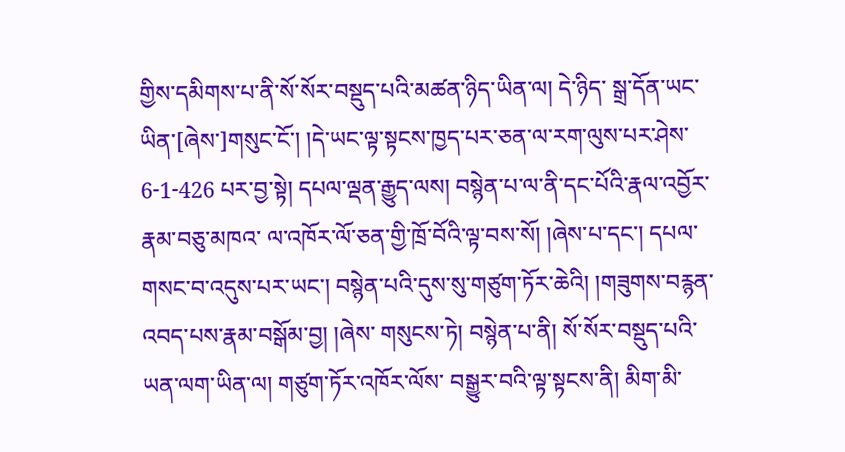གྱིས་དམིགས་པ་ནི་སོ་སོར་བསྡུད་པའི་མཚན་ཉིད་ཡིན་ལ། དེ་ཉིད་ སྒྲ་དོན་ཡང་ཡིན་[ཞེས་]གསུང་ངོ་། །དེ་ཡང་ལྟ་སྟངས་ཁྱད་པར་ཅན་ལ་རག་ལུས་པར་ཤེས་ 6-1-426 པར་བྱ་སྟེ། དཔལ་ལྡན་རྒྱུད་ལས། བསྙེན་པ་ལ་ནི་དང་པོའི་རྣལ་འབྱོར་རྣམ་བཅུ་མཁའ་ ལ་འཁོར་ལོ་ཅན་གྱི་ཁྲོ་བོའི་ལྟ་བས་སོ། །ཞེས་པ་དང་། དཔལ་གསང་བ་འདུས་པར་ཡང་། བསྙེན་པའི་དུས་སུ་གཙུག་ཏོར་ཆེའི། །གཟུགས་བརྙན་འབད་པས་རྣམ་བསྒོམ་བྱ། །ཞེས་ གསུངས་ཏེ། བསྙེན་པ་ནི། སོ་སོར་བསྡུད་པའི་ཡན་ལག་ཡིན་ལ། གཙུག་ཏོར་འཁོར་ལོས་ བསྒྱུར་བའི་ལྟ་སྟངས་ནི། མིག་མི་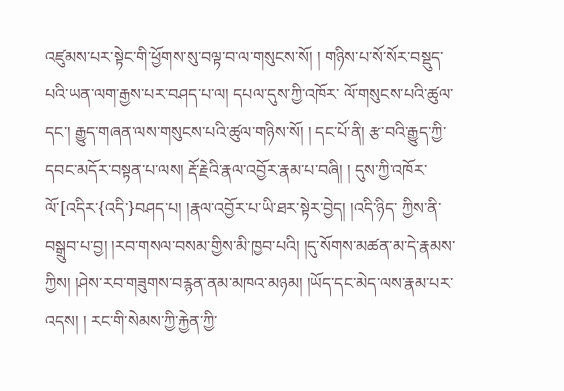འཛུམས་པར་སྟེང་གི་ཕྱོགས་སུ་བལྟ་བ་ལ་གསུངས་སོ། ། གཉིས་པ་སོ་སོར་བསྡུད་པའི་ཡན་ལག་རྒྱས་པར་བཤད་པ་ལ། དཔལ་དུས་ཀྱི་འཁོར་ ལོ་གསུངས་པའི་ཚུལ་དང་། རྒྱུད་གཞན་ལས་གསུངས་པའི་ཚུལ་གཉིས་སོ། ། དང་པོ་ནི། རྩ་བའི་རྒྱུད་ཀྱི་དབང་མདོར་བསྟན་པ་ལས། རྡོ་རྗེའི་རྣལ་འབྱོར་རྣམ་པ་བཞི། ། དུས་ཀྱི་འཁོར་ལོ་[འདིར་{འདི་}བཤད་པ། །རྣལ་འབྱོར་པ་ཡི་ཐར་སྟེར་བྱེད། །འདི་ཉིད་ ཀྱིས་ནི་བསྒྲུབ་པ་བྱ། །རབ་གསལ་བསམ་གྱིས་མི་ཁྱབ་པའི། །དུ་སོགས་མཚན་མ་དེ་རྣམས་ ཀྱིས། །ཤེས་རབ་གཟུགས་བརྙན་ནམ་མཁའ་མཉམ། །ཡོད་དང་མེད་ལས་རྣམ་པར་འདས། ། རང་གི་སེམས་ཀྱི་རྐྱེན་ཀྱི་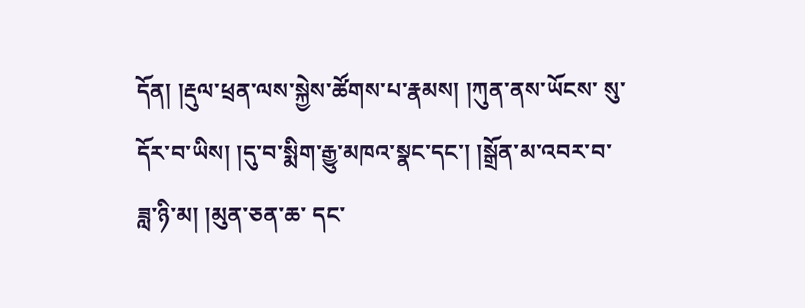དོན། །རྡུལ་ཕྲན་ལས་སྐྱེས་ཚོགས་པ་རྣམས། །ཀུན་ནས་ཡོངས་ སུ་དོར་བ་ཡིས། །དུ་བ་སྨིག་རྒྱུ་མཁའ་སྣང་དང་། །སྒྲོན་མ་འབར་བ་ཟླ་ཉི་མ། །མུན་ཅན་ཆ་ དང་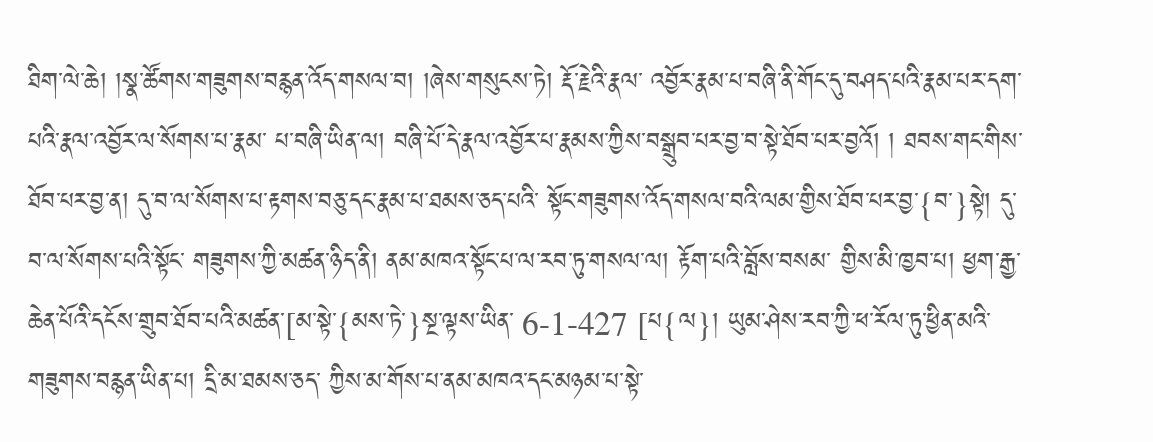ཐིག་ལེ་ཆེ། །སྣ་ཚོགས་གཟུགས་བརྙན་འོད་གསལ་བ། །ཞེས་གསུངས་ཏེ། རྡོ་རྗེའི་རྣལ་ འབྱོར་རྣམ་པ་བཞི་ནི་གོང་དུ་བཤད་པའི་རྣམ་པར་དག་པའི་རྣལ་འབྱོར་ལ་སོགས་པ་རྣམ་ པ་བཞི་ཡིན་ལ། བཞི་པོ་དེ་རྣལ་འབྱོར་པ་རྣམས་ཀྱིས་བསྒྲུབ་པར་བྱ་བ་སྟེ་ཐོབ་པར་བྱའོ། ། ཐབས་གང་གིས་ཐོབ་པར་བྱ་ན། དུ་བ་ལ་སོགས་པ་རྟགས་བཅུ་དང་རྣམ་པ་ཐམས་ཅད་པའི་ སྟོང་གཟུགས་འོད་གསལ་བའི་ལམ་གྱིས་ཐོབ་པར་བྱ་{བ་}སྟེ། དུ་བ་ལ་སོགས་པའི་སྟོང་ གཟུགས་ཀྱི་མཚན་ཉིད་ནི། ནམ་མཁའ་སྟོང་པ་ལ་རབ་ཏུ་གསལ་ལ། རྟོག་པའི་བློས་བསམ་ གྱིས་མི་ཁྱབ་པ། ཕྱག་རྒྱ་ཆེན་པོའི་དངོས་གྲུབ་ཐོབ་པའི་མཚན་[མ་སྟེ་{མས་ཏེ་}སྔ་ལྟས་ཡིན་ 6-1-427 [པ{ལ}། ཡུམ་ཤེས་རབ་ཀྱི་ཕ་རོལ་ཏུ་ཕྱིན་མའི་གཟུགས་བརྙན་ཡིན་པ། དྲི་མ་ཐམས་ཅད་ ཀྱིས་མ་གོས་པ་ནམ་མཁའ་དང་མཉམ་པ་སྟེ་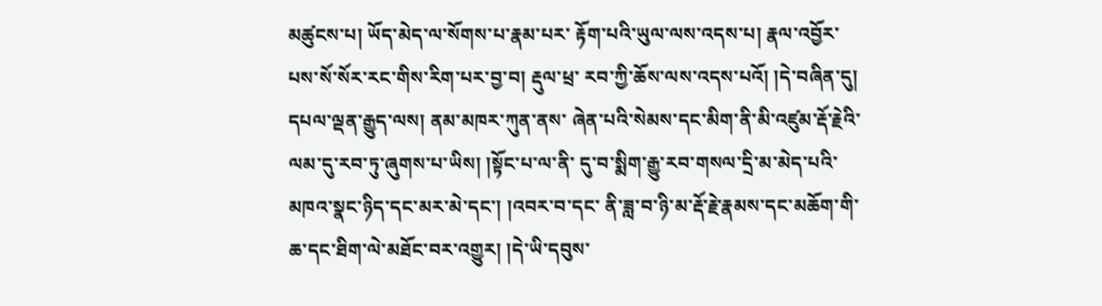མཚུངས་པ། ཡོད་མེད་ལ་སོགས་པ་རྣམ་པར་ རྟོག་པའི་ཡུལ་ལས་འདས་པ། རྣལ་འབྱོར་པས་སོ་སོར་རང་གིས་རིག་པར་བྱ་བ། རྡུལ་ཕྲ་ རབ་ཀྱི་ཆོས་ལས་འདས་པའོ། །དེ་བཞིན་དུ། དཔལ་ལྡན་རྒྱུད་ལས། ནམ་མཁར་ཀུན་ནས་ ཞེན་པའི་སེམས་དང་མིག་ནི་མི་འཛུམ་རྡོ་རྗེའི་ལམ་དུ་རབ་ཏུ་ཞུགས་པ་ཡིས། །སྟོང་པ་ལ་ནི་ དུ་བ་སྨིག་རྒྱུ་རབ་གསལ་དྲི་མ་མེད་པའི་མཁའ་སྣང་ཉིད་དང་མར་མེ་དང་། །འབར་བ་དང་ ནི་ཟླ་བ་ཉི་མ་རྡོ་རྗེ་རྣམས་དང་མཆོག་གི་ཆ་དང་ཐིག་ལེ་མཐོང་བར་འགྱུར། །དེ་ཡི་དབུས་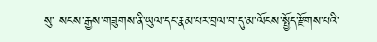སུ་ སངས་རྒྱས་གཟུགས་ནི་ཡུལ་དང་རྣམ་པར་བྲལ་བ་དུ་མ་ལོངས་སྤྱོད་རྫོགས་པའི་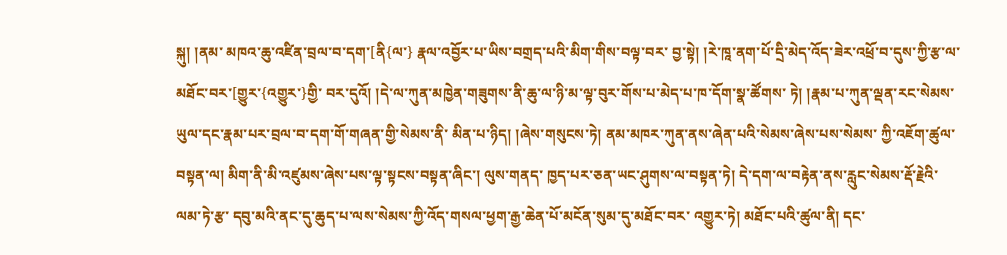སྐུ། །ནམ་ མཁའ་ཆུ་འཛིན་བྲལ་བ་དག་[ནི{ལ་} རྣལ་འབྱོར་པ་ཡིས་བགྲད་པའི་མིག་གིས་བལྟ་བར་ བྱ་སྟེ། །རེ་ཁཱ་ནག་པོ་དྲི་མེད་འོད་ཟེར་འཕྲོ་བ་དུས་ཀྱི་རྩ་ལ་མཐོང་བར་[གྱུར་{འགྱུར་}གྱི་ བར་དུའོ། །དེ་ལ་ཀུན་མཁྱེན་གཟུགས་ནི་ཆུ་ལ་ཉི་མ་ལྟ་བུར་གོས་པ་མེད་པ་ཁ་དོག་སྣ་ཚོགས་ ཏེ། །རྣམ་པ་ཀུན་ལྡན་རང་སེམས་ཡུལ་དང་རྣམ་པར་བྲལ་བ་དག་གོ་གཞན་གྱི་སེམས་ནི་ མིན་པ་ཉིད། །ཞེས་གསུངས་ཏེ། ནམ་མཁར་ཀུན་ནས་ཞེན་པའི་སེམས་ཞེས་པས་སེམས་ ཀྱི་འཇོག་ཚུལ་བསྟན་ལ། མིག་ནི་མི་འཛུམས་ཞེས་པས་ལྟ་སྟངས་བསྟན་ཞིང་། ལུས་གནད་ ཁྱད་པར་ཅན་ཡང་ཤུགས་ལ་བསྟན་ཏེ། དེ་དག་ལ་བརྟེན་ནས་རླུང་སེམས་རྡོ་རྗེའི་ལམ་ཏེ་རྩ་ དབུ་མའི་ནང་དུ་ཆུད་པ་ལས་སེམས་ཀྱི་འོད་གསལ་ཕྱག་རྒྱ་ཆེན་པོ་མངོན་སུམ་དུ་མཐོང་བར་ འགྱུར་ཏེ། མཐོང་པའི་ཚུལ་ནི། དང་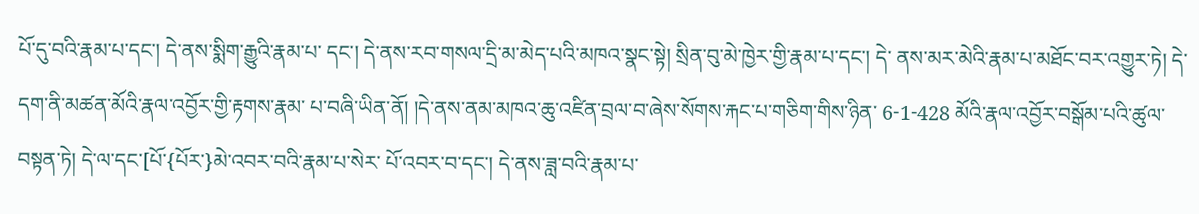པོ་དུ་བའི་རྣམ་པ་དང་། དེ་ནས་སྨིག་རྒྱུའི་རྣམ་པ་ དང་། དེ་ནས་རབ་གསལ་དྲི་མ་མེད་པའི་མཁའ་སྣང་སྟེ། སྲིན་བུ་མེ་ཁྱེར་གྱི་རྣམ་པ་དང་། དེ་ ནས་མར་མེའི་རྣམ་པ་མཐོང་བར་འགྱུར་ཏེ། དེ་དག་ནི་མཚན་མོའི་རྣལ་འབྱོར་གྱི་རྟགས་རྣམ་ པ་བཞི་ཡིན་ནོ། །དེ་ནས་ནམ་མཁའ་ཆུ་འཛིན་བྲལ་བ་ཞེས་སོགས་རྐང་པ་གཅིག་གིས་ཉིན་ 6-1-428 མོའི་རྣལ་འབྱོར་བསྒོམ་པའི་ཚུལ་བསྟན་ཏེ། དེ་ལ་དང་[པོ་{པོར་}མེ་འབར་བའི་རྣམ་པ་སེར་ པོ་འབར་བ་དང་། དེ་ནས་ཟླ་བའི་རྣམ་པ་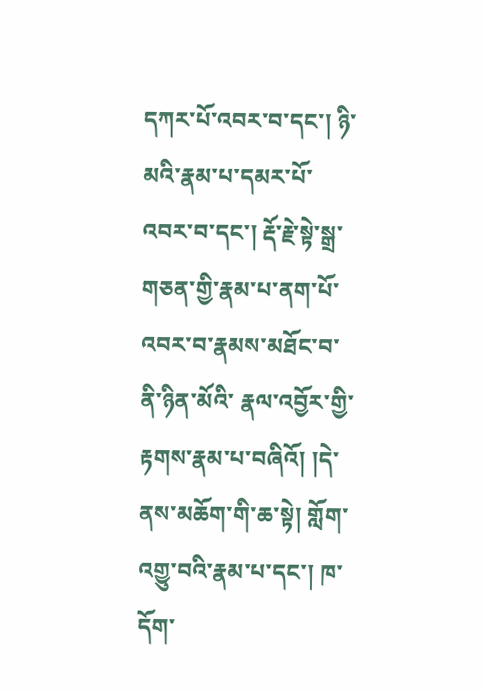དཀར་པོ་འབར་བ་དང་། ཉི་མའི་རྣམ་པ་དམར་པོ་ འབར་བ་དང་། རྡོ་རྗེ་སྟེ་སྒྲ་གཅན་གྱི་རྣམ་པ་ནག་པོ་འབར་བ་རྣམས་མཐོང་བ་ནི་ཉིན་མོའི་ རྣལ་འབྱོར་གྱི་རྟགས་རྣམ་པ་བཞིའོ། །དེ་ནས་མཆོག་གི་ཆ་སྟེ། གློག་འགྱུ་བའི་རྣམ་པ་དང་། ཁ་དོག་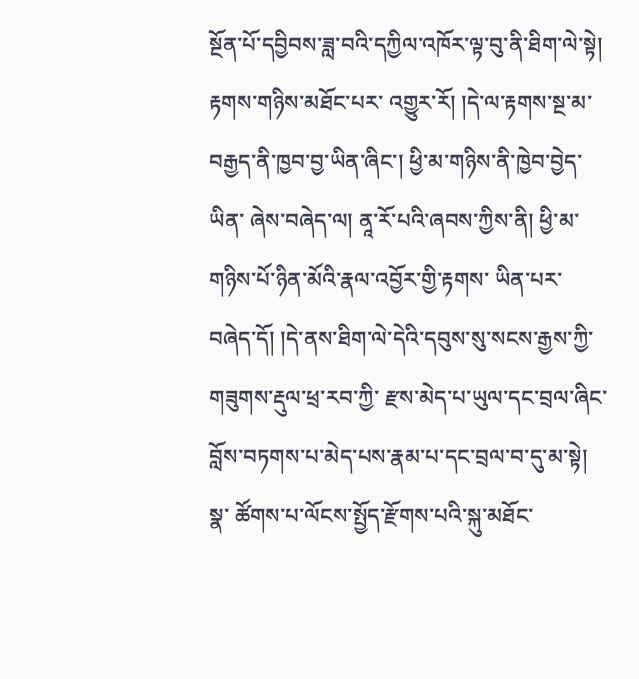སྔོན་པོ་དབྱིབས་ཟླ་བའི་དཀྱིལ་འཁོར་ལྟ་བུ་ནི་ཐིག་ལེ་སྟེ། རྟགས་གཉིས་མཐོང་པར་ འགྱུར་རོ། །དེ་ལ་རྟགས་སྔ་མ་བརྒྱད་ནི་ཁྱབ་བྱ་ཡིན་ཞིང་། ཕྱི་མ་གཉིས་ནི་ཁྱེབ་བྱེད་ཡིན་ ཞེས་བཞེད་ལ། ནཱ་རོ་པའི་ཞབས་ཀྱིས་ནི། ཕྱི་མ་གཉིས་པོ་ཉིན་མོའི་རྣལ་འབྱོར་གྱི་རྟགས་ ཡིན་པར་བཞེད་དོ། །དེ་ནས་ཐིག་ལེ་དེའི་དབུས་སུ་སངས་རྒྱས་ཀྱི་གཟུགས་རྡུལ་ཕྲ་རབ་ཀྱི་ རྫས་མེད་པ་ཡུལ་དང་བྲལ་ཞིང་བློས་བཏགས་པ་མེད་པས་རྣམ་པ་དང་བྲལ་བ་དུ་མ་སྟེ། སྣ་ ཚོགས་པ་ལོངས་སྤྱོད་རྫོགས་པའི་སྐུ་མཐོང་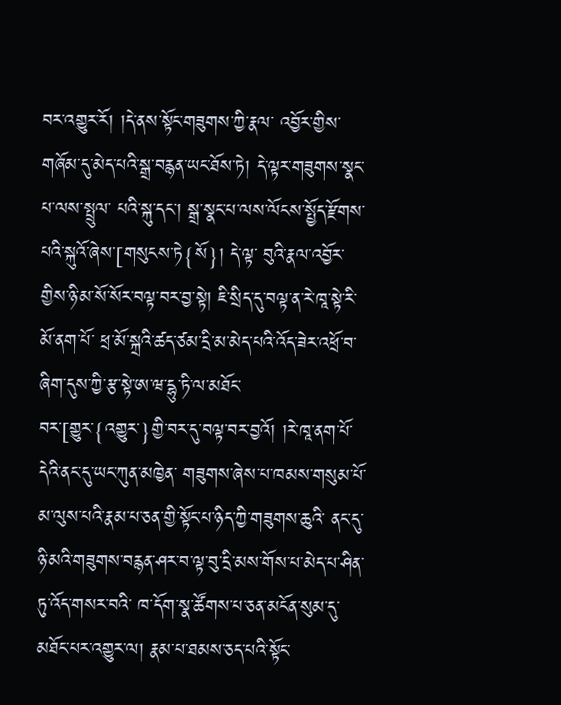བར་འགྱུར་རོ། །དེ་ནས་སྟོང་གཟུགས་ཀྱི་རྣལ་ འབྱོར་གྱིས་གཞོམ་དུ་མེད་པའི་སྒྲ་བརྙན་ཡང་ཐོས་ཏེ། དེ་ལྟར་གཟུགས་སྣང་པ་ལས་སྤྲུལ་ པའི་སྐུ་དང་། སྒྲ་སྣང་པ་ལས་ལོངས་སྤྱོད་རྫོགས་པའི་སྐུའོ་ཞེས་[གསུངས་ཏེ{སོ}། དེ་ལྟ་ བུའི་རྣལ་འབྱོར་གྱིས་ཉི་མ་སོ་སོར་བལྟ་བར་བྱ་སྟེ། ཇི་སྲིད་དུ་བལྟ་ན་རེ་ཁཱ་སྟེ་རི་མོ་ནག་པོ་ ཕྲ་མོ་སྐྲའི་ཚད་ཙམ་དྲི་མ་མེད་པའི་འོད་ཟེར་འཕྲོ་བ་ཞིག་དུས་ཀྱི་རྩ་སྟེ་ཨ་ཝ་དྷུ་ཏི་ལ་མཐོང་ བར་[གྱུར་{འགྱུར་}གྱི་བར་དུ་བལྟ་བར་བྱའོ། །རེ་ཁཱ་ནག་པོ་དེའི་ནང་དུ་ཡང་ཀུན་མཁྱེན་ གཟུགས་ཞེས་པ་ཁམས་གསུམ་པོ་མ་ལུས་པའི་རྣམ་པ་ཅན་གྱི་སྟོང་པ་ཉིད་ཀྱི་གཟུགས་ཆུའི་ ནང་དུ་ཉི་མའི་གཟུགས་བརྙན་ཤར་བ་ལྟ་བུ་དྲི་མས་གོས་པ་མེད་པ་ཤིན་ཏུ་འོད་གསར་བའི་ ཁ་དོག་སྣ་ཚོགས་པ་ཅན་མངོན་སུམ་དུ་མཐོང་པར་འགྱུར་ལ། རྣམ་པ་ཐམས་ཅད་པའི་སྟོང་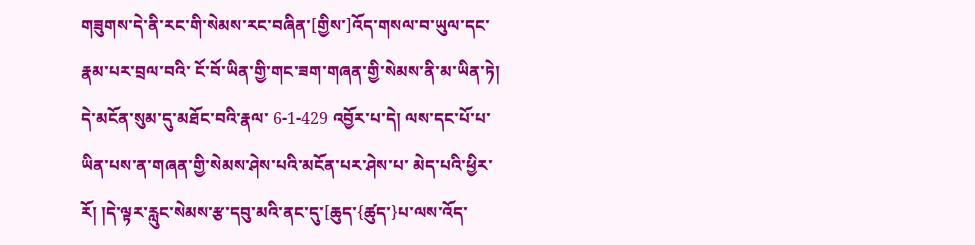གཟུགས་དེ་ནི་རང་གི་སེམས་རང་བཞིན་[གྱིས་]འོད་གསལ་བ་ཡུལ་དང་རྣམ་པར་བྲལ་བའི་ ངོ་བོ་ཡིན་གྱི་གང་ཟག་གཞན་གྱི་སེམས་ནི་མ་ཡིན་ཏེ། དེ་མངོན་སུམ་དུ་མཐོང་བའི་རྣལ་ 6-1-429 འབྱོར་པ་དེ། ལས་དང་པོ་པ་ཡིན་པས་ན་གཞན་གྱི་སེམས་ཤེས་པའི་མངོན་པར་ཤེས་པ་ མེད་པའི་ཕྱིར་རོ། །དེ་ལྟར་རླུང་སེམས་རྩ་དབུ་མའི་ནང་དུ་[ཆུད་{ཚུད་}པ་ལས་འོད་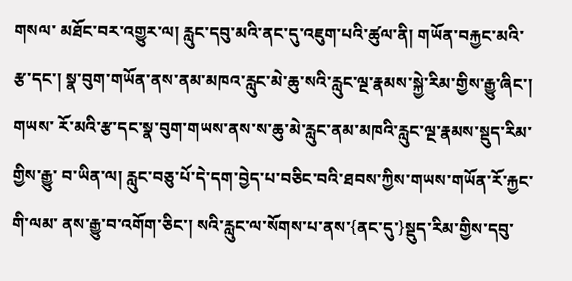གསལ་ མཐོང་བར་འགྱུར་ལ། རླུང་དབུ་མའི་ནང་དུ་འཇུག་པའི་ཚུལ་ནི། གཡོན་བརྐྱང་མའི་རྩ་དང་། སྣ་བུག་གཡོན་ནས་ནམ་མཁའ་རླུང་མེ་ཆུ་སའི་རླུང་ལྔ་རྣམས་སྐྱེ་རིམ་གྱིས་རྒྱུ་ཞིང་། གཡས་ རོ་མའི་རྩ་དང་སྣ་བུག་གཡས་ནས་ས་ཆུ་མེ་རླུང་ནམ་མཁའི་རླུང་ལྔ་རྣམས་སྡུད་རིམ་གྱིས་རྒྱུ་ བ་ཡིན་ལ། རླུང་བཅུ་པོ་དེ་དག་བྱེད་པ་བཅིང་བའི་ཐབས་ཀྱིས་གཡས་གཡོན་རོ་རྐྱང་གི་ལམ་ ནས་རྒྱུ་བ་འགོག་ཅིང་། སའི་རླུང་ལ་སོགས་པ་ནས་{ནང་དུ་}སྡུད་རིམ་གྱིས་དབུ་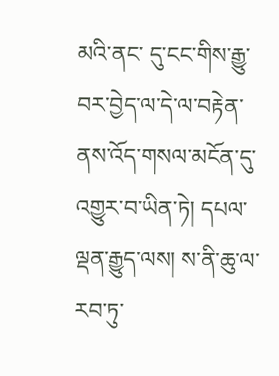མའི་ནང་ དུ་ངང་གིས་རྒྱུ་བར་བྱེད་ལ་དེ་ལ་བརྟེན་ནས་འོད་གསལ་མངོན་དུ་འགྱུར་བ་ཡིན་ཏེ། དཔལ་ ལྡན་རྒྱུད་ལས། ས་ནི་ཆུ་ལ་རབ་ཏུ་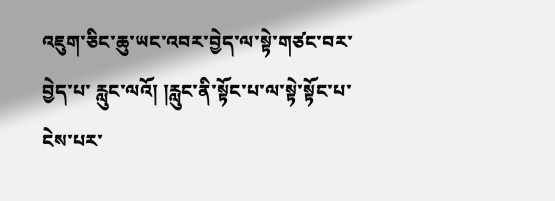འཇུག་ཅིང་ཆུ་ཡང་འབར་བྱེད་ལ་སྟེ་གཙང་བར་བྱེད་པ་ རླུང་ལའོ། །རླུང་ནི་སྟོང་པ་ལ་སྟེ་སྟོང་པ་ངེས་པར་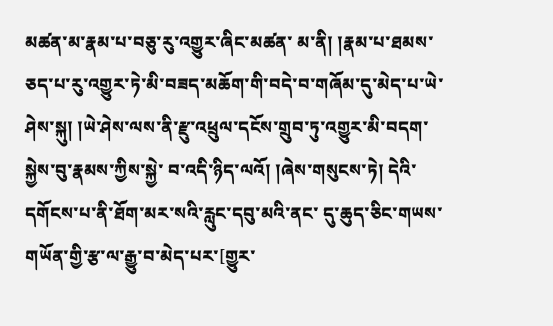མཚན་མ་རྣམ་པ་བཅུ་རུ་འགྱུར་ཞིང་མཚན་ མ་ནི། །རྣམ་པ་ཐམས་ཅད་པ་རུ་འགྱུར་ཏེ་མི་བཟད་མཆོག་གི་བདེ་བ་གཞོམ་དུ་མེད་པ་ཡེ་ ཤེས་སྐུ། །ཡེ་ཤེས་ལས་ནི་རྫུ་འཕྲུལ་དངོས་གྲུབ་ཏུ་འགྱུར་མི་བདག་སྐྱེས་བུ་རྣམས་ཀྱིས་སྐྱེ་ བ་འདི་ཉིད་ལའོ། །ཞེས་གསུངས་ཏེ། དེའི་དགོངས་པ་ནི་ཐོག་མར་སའི་རླུང་དབུ་མའི་ནང་ དུ་ཆུད་ཅིང་གཡས་གཡོན་གྱི་རྩ་ལ་རྒྱུ་བ་མེད་པར་[གྱུར་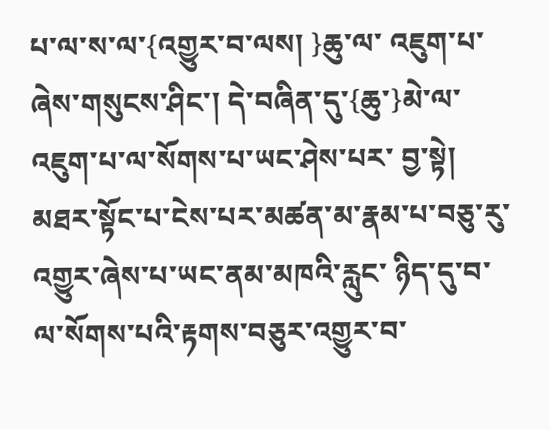པ་ལ་ས་ལ་{འགྱུར་བ་ལས། }ཆུ་ལ་ འཇུག་པ་ཞེས་གསུངས་ཤིང་། དེ་བཞིན་དུ་{ཆུ་}མེ་ལ་འཇུག་པ་ལ་སོགས་པ་ཡང་ཤེས་པར་ བྱ་སྟེ། མཐར་སྟོང་པ་ངེས་པར་མཚན་མ་རྣམ་པ་བཅུ་རུ་འགྱུར་ཞེས་པ་ཡང་ནམ་མཁའི་རླུང་ ཉིད་དུ་བ་ལ་སོགས་པའི་རྟགས་བཅུར་འགྱུར་བ་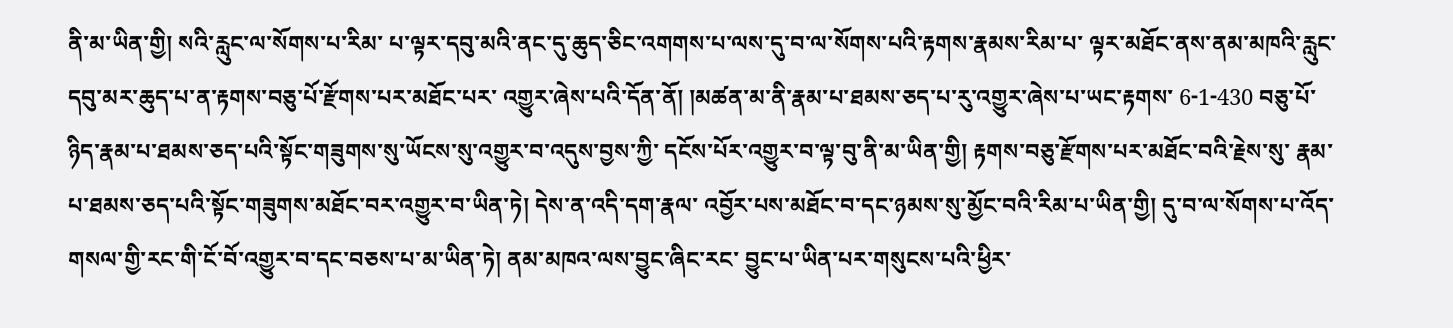ནི་མ་ཡིན་གྱི། སའི་རླུང་ལ་སོགས་པ་རིམ་ པ་ལྟར་དབུ་མའི་ནང་དུ་ཆུད་ཅིང་འགགས་པ་ལས་དུ་བ་ལ་སོགས་པའི་རྟགས་རྣམས་རིམ་པ་ ལྟར་མཐོང་ནས་ནམ་མཁའི་རླུང་དབུ་མར་ཆུད་པ་ན་རྟགས་བཅུ་པོ་རྫོགས་པར་མཐོང་པར་ འགྱུར་ཞེས་པའི་དོན་ནོ། །མཚན་མ་ནི་རྣམ་པ་ཐམས་ཅད་པ་རུ་འགྱུར་ཞེས་པ་ཡང་རྟགས་ 6-1-430 བཅུ་པོ་ཉིད་རྣམ་པ་ཐམས་ཅད་པའི་སྟོང་གཟུགས་སུ་ཡོངས་སུ་འགྱུར་བ་འདུས་བྱས་ཀྱི་ དངོས་པོར་འགྱུར་བ་ལྟ་བུ་ནི་མ་ཡིན་གྱི། རྟགས་བཅུ་རྫོགས་པར་མཐོང་བའི་རྗེས་སུ་ རྣམ་པ་ཐམས་ཅད་པའི་སྟོང་གཟུགས་མཐོང་བར་འགྱུར་བ་ཡིན་ཏེ། དེས་ན་འདི་དག་རྣལ་ འབྱོར་པས་མཐོང་བ་དང་ཉམས་སུ་མྱོང་བའི་རིམ་པ་ཡིན་གྱི། དུ་བ་ལ་སོགས་པ་འོད་ གསལ་གྱི་རང་གི་ངོ་བོ་འགྱུར་བ་དང་བཅས་པ་མ་ཡིན་ཏེ། ནམ་མཁའ་ལས་བྱུང་ཞིང་རང་ བྱུང་པ་ཡིན་པར་གསུངས་པའི་ཕྱིར་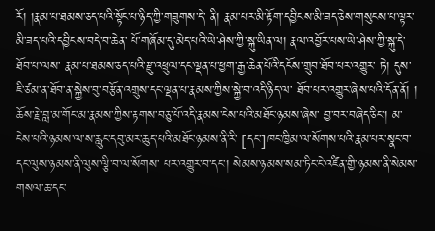རོ། །རྣམ་པ་ཐམས་ཅད་པའི་སྟོང་པ་ཉིད་ཀྱི་གཟུགས་དེ་ ནི། རྣམ་པར་མི་རྟོག་དབྱིངས་མི་ཟད་ཅེས་གསུངས་པ་ལྟར་མི་ཟད་པའི་དབྱིངས་བདེ་བ་ཆེན་ པོ་གཞོམ་དུ་མེད་པའི་ཡེ་ཤེས་ཀྱི་སྐུ་ཡིན་ལ། རྣལ་འབྱོར་པས་ཡེ་ཤེས་ཀྱི་སྐུ་དེ་ཐོབ་པ་ལས་ རྣམ་པ་ཐམས་ཅད་པའི་རྫུ་འཕྲུལ་དང་ལྡན་པ་ཕྱག་རྒྱ་ཆེན་པོའི་དངོས་གྲུབ་ཐོབ་པར་འགྱུར་ ཏེ། དུས་ཇི་ཙམ་ན་ཐོབ་ན་སྐྱེས་བུ་བརྩོན་འགྲུས་དང་ལྡན་པ་རྣམས་ཀྱིས་སྐྱེ་བ་འདི་ཉིད་ལ་ ཐོབ་པར་འགྱུར་ཞེས་པའི་དོན་ནོ། ། ཆོས་རྗེ་བླ་མ་གོང་མ་རྣམས་ཀྱིས་རྟགས་བཅུ་པོ་འདི་རྣམས་ངེས་པའི་མཐོང་ཉམས་ཞེས་ བྱ་བར་བཞེད་ཅིང་། མ་ངེས་པའི་ཉམས་ལ་ས་རླུང་དབུ་མར་ཆུད་པའི་མཐོང་ཉམས་ནི་རི་ [དང་]ཁང་ཁྱིམ་ལ་སོགས་པའི་རྣམ་པར་སྣང་བ་དང་ལུས་ཉམས་ནི་ལུས་ལྕི་བ་ལ་སོགས་ པར་འགྱུར་བ་དང་། སེམས་ཉམས་སམ་ཏིང་ངེ་འཛིན་གྱི་ཉམས་ནི་སེམས་གསལ་ཆ་དང་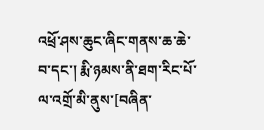འཕྲོ་ཤས་ཆུང་ཞིང་གནས་ཆ་ཆེ་བ་དང་། རྨི་ཉམས་ནི་ཐག་རིང་པོ་ལ་འགྲོ་མི་ནུས་[བཞིན་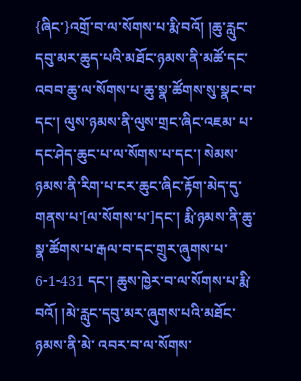{ཞིང་}འགྲོ་བ་ལ་སོགས་པ་རྨི་བའོ། །ཆུ་རླུང་དབུ་མར་ཆུད་པའི་མཐོང་ཉམས་ནི་མཚོ་དང་ འབབ་ཆུ་ལ་སོགས་པ་ཆུ་སྣ་ཚོགས་སུ་སྣང་བ་དང་། ལུས་ཉམས་ནི་ལུས་གྲང་ཞིང་འཇམ་ པ་དང་ཤེད་ཆུང་པ་ལ་སོགས་པ་དང་། སེམས་ཉམས་ནི་རིག་པ་ངར་ཆུང་ཞིང་རྟོག་མེད་དུ་ གནས་པ་[ལ་སོགས་པ་]དང་། རྨི་ཉམས་ནི་ཆུ་སྣ་ཚོགས་པ་རྒལ་བ་དང་གྲུར་ཞུགས་པ་ 6-1-431 དང་། ཆུས་ཁྱེར་བ་ལ་སོགས་པ་རྨི་བའོ། །མེ་རླུང་དབུ་མར་ཞུགས་པའི་མཐོང་ཉམས་ནི་མེ་ འབར་བ་ལ་སོགས་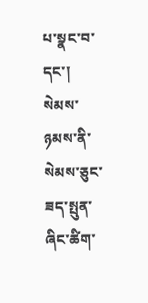པ་སྣང་བ་དང་། སེམས་ཉམས་ནི་སེམས་ཅུང་ཟད་སྤུན་ཞིང་ཚིག་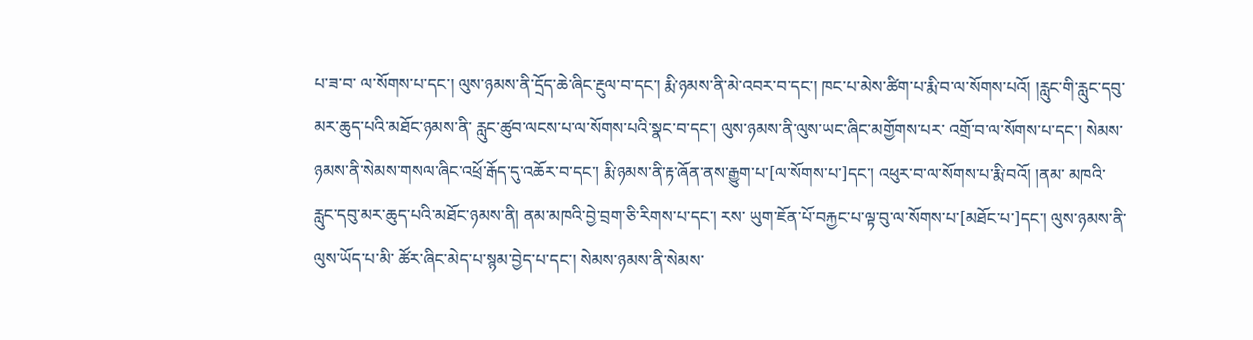པ་ཟ་བ་ ལ་སོགས་པ་དང་། ལུས་ཉམས་ནི་དྲོད་ཆེ་ཞིང་རྔུལ་བ་དང་། རྨི་ཉམས་ནི་མེ་འབར་བ་དང་། ཁང་པ་མེས་ཚིག་པ་རྨི་བ་ལ་སོགས་པའོ། །རླུང་གི་རླུང་དབུ་མར་ཆུད་པའི་མཐོང་ཉམས་ནི་ རླུང་ཚུབ་ལངས་པ་ལ་སོགས་པའི་སྣང་བ་དང་། ལུས་ཉམས་ནི་ལུས་ཡང་ཞིང་མགྱོགས་པར་ འགྲོ་བ་ལ་སོགས་པ་དང་། སེམས་ཉམས་ནི་སེམས་གསལ་ཞིང་འཕྲོ་རྒོད་དུ་འཆོར་བ་དང་། རྨི་ཉམས་ནི་རྟ་ཞོན་ནས་རྒྱུག་པ་[ལ་སོགས་པ་]དང་། འཕུར་བ་ལ་སོགས་པ་རྨི་བའོ། །ནམ་ མཁའི་རླུང་དབུ་མར་ཆུད་པའི་མཐོང་ཉམས་ནི། ནམ་མཁའི་བྱེ་བྲག་ཅི་རིགས་པ་དང་། རས་ ཡུག་ཇོན་པོ་བརྐྱང་པ་ལྟ་བུ་ལ་སོགས་པ་[མཐོང་པ་]དང་། ལུས་ཉམས་ནི་ལུས་ཡོད་པ་མི་ ཚོར་ཞིང་མེད་པ་སྙམ་བྱེད་པ་དང་། སེམས་ཉམས་ནི་སེམས་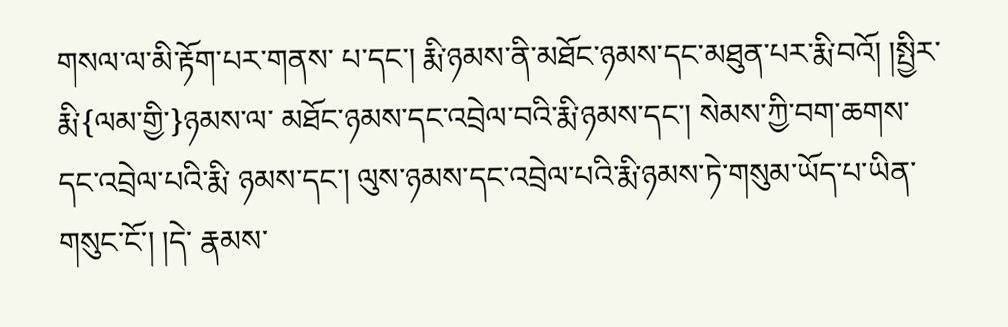གསལ་ལ་མི་རྟོག་པར་གནས་ པ་དང་། རྨི་ཉམས་ནི་མཐོང་ཉམས་དང་མཐུན་པར་རྨི་བའོ། །སྤྱིར་རྨི་{ལམ་གྱི་}ཉམས་ལ་ མཐོང་ཉམས་དང་འབྲེལ་བའི་རྨི་ཉམས་དང་། སེམས་ཀྱི་བག་ཆགས་དང་འབྲེལ་པའི་རྨི་ ཉམས་དང་། ལུས་ཉམས་དང་འབྲེལ་པའི་རྨི་ཉམས་ཏེ་གསུམ་ཡོད་པ་ཡིན་གསུང་ངོ་། །དེ་ རྣམས་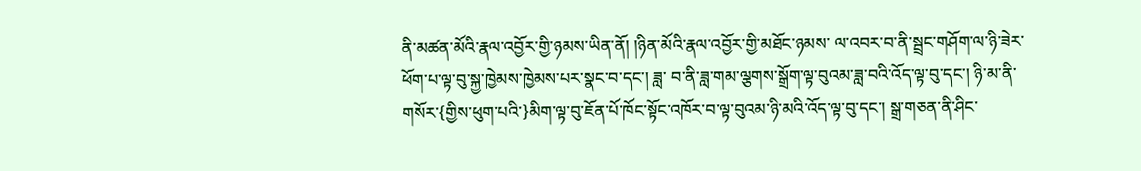ནི་མཚན་མོའི་རྣལ་འབྱོར་གྱི་ཉམས་ཡིན་ནོ། །ཉིན་མོའི་རྣལ་འབྱོར་གྱི་མཐོང་ཉམས་ ལ་འབར་བ་ནི་སྦྲང་གཤོག་ལ་ཉི་ཟེར་ཕོག་པ་ལྟ་བུ་སྐྱ་ཁྱེམས་ཁྱེམས་པར་སྣང་བ་དང་། ཟླ་ བ་ནི་ཟླ་གམ་ལྕགས་སྒྲོག་ལྟ་བུའམ་ཟླ་བའི་འོད་ལྟ་བུ་དང་། ཉི་མ་ནི་གསོར་{གྱིས་ཕུག་པའི་}མིག་ལྟ་བུ་ཇོན་པོ་ཁོང་སྟོང་འཁོར་བ་ལྟ་བུའམ་ཉི་མའི་འོད་ལྟ་བུ་དང་། སྒྲ་གཅན་ནི་ཤིང་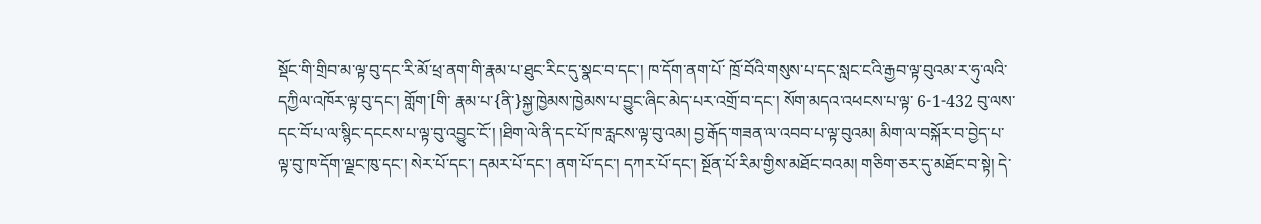སྡོང་གི་གྲིབ་མ་ལྟ་བུ་དང་རི་མོ་ཕྲ་ནག་གི་རྣམ་པ་ཐུང་རིང་དུ་སྣང་བ་དང་། ཁ་དོག་ནག་པོ་ ཁྲོ་བོའི་གསུས་པ་དང་སླང་ངའི་རྒྱབ་ལྟ་བུའམ་ར་ཧུ་ལའི་དཀྱིལ་འཁོར་ལྟ་བུ་དང་། གློག་[གི་ རྣམ་པ་{ནི་}སྐྱ་ཁྱེམས་ཁྱེམས་པ་བྱུང་ཞིང་མེད་པར་འགྲོ་བ་དང་། སོག་མདའ་འཕངས་པ་ལྟ་ 6-1-432 བུ་ལས་དང་བོ་པ་ལ་སྙིང་དངངས་པ་ལྟ་བུ་འབྱུང་ངོ་། །ཐིག་ལེ་ནི་དང་པོ་ཁ་རླངས་ལྟ་བུ་འམ། བྱ་རྒོད་གཟན་ལ་འབབ་པ་ལྟ་བུའམ། མིག་ལ་བསྐོར་བ་བྱེད་པ་ལྟ་བུ་ཁ་དོག་ལྗང་ཁུ་དང་། སེར་པོ་དང་། དམར་པོ་དང་། ནག་པོ་དང་། དཀར་པོ་དང་། སྔོན་པོ་རིམ་གྱིས་མཐོང་བའམ། གཅིག་ཅར་དུ་མཐོང་བ་སྟེ། དེ་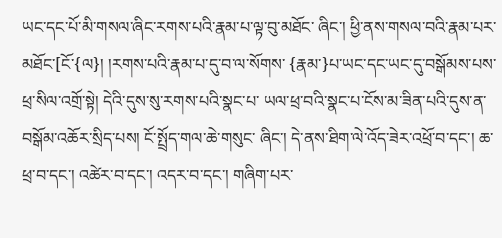ཡང་དང་པོ་མི་གསལ་ཞིང་རགས་པའི་རྣམ་པ་ལྟ་བུ་མཐོང་ ཞིང་། ཕྱི་ནས་གསལ་བའི་རྣམ་པར་མཐོང་[ངོ་{ལ}། །རགས་པའི་རྣམ་པ་དུ་བ་ལ་སོགས་ {རྣམ་}པ་ཡང་དང་ཡང་དུ་བསྒོམས་པས་ཕྲ་སིལ་འགྲོ་སྟེ། དེའི་དུས་སུ་རགས་པའི་སྣང་པ་ ཡལ་ཕྲ་བའི་སྣང་པ་ངོས་མ་ཟིན་པའི་དུས་ན་བསྒོམ་འཆོར་སྲིད་པས། ངོ་སྤྲོད་གལ་ཆེ་གསུང་ ཞིང་། དེ་ནས་ཐིག་ལེ་འོད་ཟེར་འཕྲོ་བ་དང་། ཆ་ཕྲ་བ་དང་། འཚེར་བ་དང་། འདར་བ་དང་། གཞིག་པར་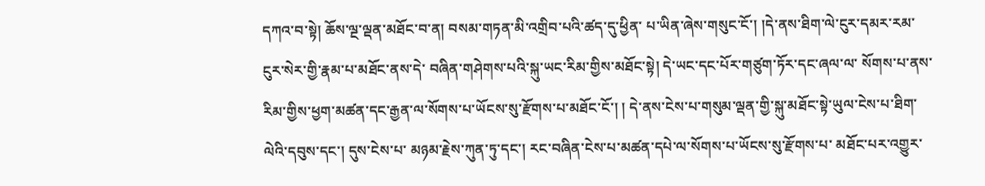དཀའ་བ་སྟེ། ཆོས་ལྔ་ལྡན་མཐོང་བ་ན། བསམ་གཏན་མི་འགྲིབ་པའི་ཚད་དུ་ཕྱིན་ པ་ཡིན་ཞེས་གསུང་ངོ་། །དེ་ནས་ཐིག་ལེ་ངུར་དམར་རམ་ངུར་སེར་གྱི་རྣམ་པ་མཐོང་ནས་དེ་ བཞིན་གཤེགས་པའི་སྐུ་ཡང་རིམ་གྱིས་མཐོང་སྟེ། དེ་ཡང་དང་པོར་གཙུག་ཏོར་དང་ཞལ་ལ་ སོགས་པ་ནས་རིམ་གྱིས་ཕྱག་མཚན་དང་རྒྱན་ལ་སོགས་པ་ཡོངས་སུ་རྫོགས་པ་མཐོང་ངོ་། ། དེ་ནས་ངེས་པ་གསུམ་ལྡན་གྱི་སྐུ་མཐོང་སྟེ་ཡུལ་ངེས་པ་ཐིག་ལེའི་དབུས་དང་། དུས་ངེས་པ་ མཉམ་རྗེས་ཀུན་ཏུ་དང་། རང་བཞིན་ངེས་པ་མཚན་དཔེ་ལ་སོགས་པ་ཡོངས་སུ་རྫོགས་པ་ མཐོང་པར་འགྱུར་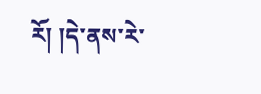རོ། །དེ་ནས་རེ་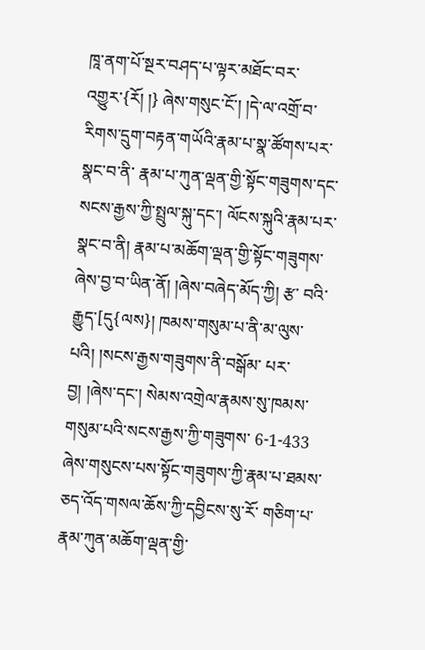ཁཱ་ནག་པོ་སྔར་བཤད་པ་ལྟར་མཐོང་བར་འགྱུར་{རོ། །} ཞེས་གསུང་ངོ་། །དེ་ལ་འགྲོ་བ་རིགས་དྲུག་བརྟན་གཡོའི་རྣམ་པ་སྣ་ཚོགས་པར་སྣང་བ་ནི་ རྣམ་པ་ཀུན་ལྡན་གྱི་སྟོང་གཟུགས་དང་སངས་རྒྱས་ཀྱི་སྤྲུལ་སྐུ་དང་། ལོངས་སྐུའི་རྣམ་པར་ སྣང་བ་ནི། རྣམ་པ་མཆོག་ལྡན་གྱི་སྟོང་གཟུགས་ཞེས་བྱ་བ་ཡིན་ནོ། །ཞེས་བཞེད་མོད་ཀྱི། རྩ་ བའི་རྒྱུད་[དུ{ལས}། ཁམས་གསུམ་པ་ནི་མ་ལུས་པའི། །སངས་རྒྱས་གཟུགས་ནི་བསྒོམ་ པར་བྱ། །ཞེས་དང་། སེམས་འགྲེལ་རྣམས་སུ་ཁམས་གསུམ་པའི་སངས་རྒྱས་ཀྱི་གཟུགས་ 6-1-433 ཞེས་གསུངས་པས་སྟོང་གཟུགས་ཀྱི་རྣམ་པ་ཐམས་ཅད་འོད་གསལ་ཆོས་ཀྱི་དབྱིངས་སུ་རོ་ གཅིག་པ་རྣམ་ཀུན་མཆོག་ལྡན་གྱི་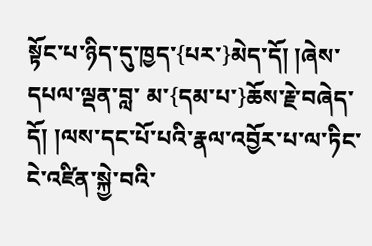སྟོང་པ་ཉིད་དུ་ཁྱད་{པར་}མེད་དོ། །ཞེས་དཔལ་ལྡན་བླ་ མ་{དམ་པ་}ཆོས་རྗེ་བཞེད་དོ། །ལས་དང་པོ་པའི་རྣལ་འབྱོར་པ་ལ་ཏིང་ངེ་འཛིན་སྐྱེ་བའི་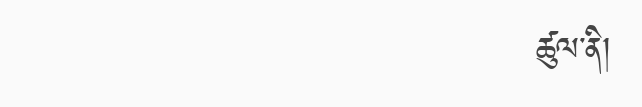ཚུལ་ནི།